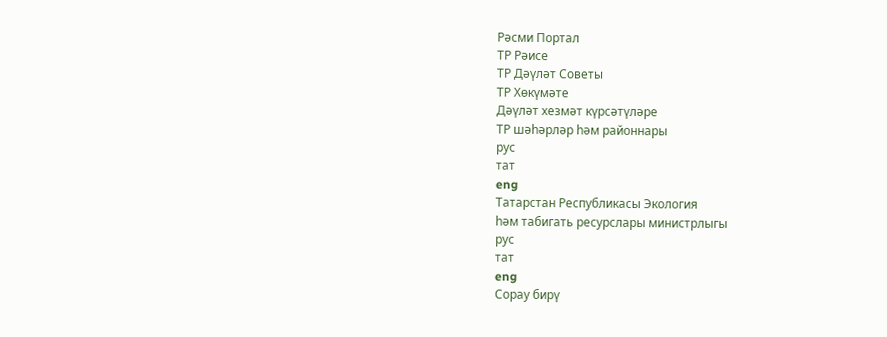Рәсми Портал
ТР Рәисе
ТР Дәүләт Советы
ТР Хөкүмәте
Дәүләт хезмәт күрсәтүләре
ТР шәһәрләр һәм районнары
рус
тат
eng
Татарстан Республикасы Экология
һәм табигать ресурслары министрлыгы
рус
тат
eng
Сорау бирү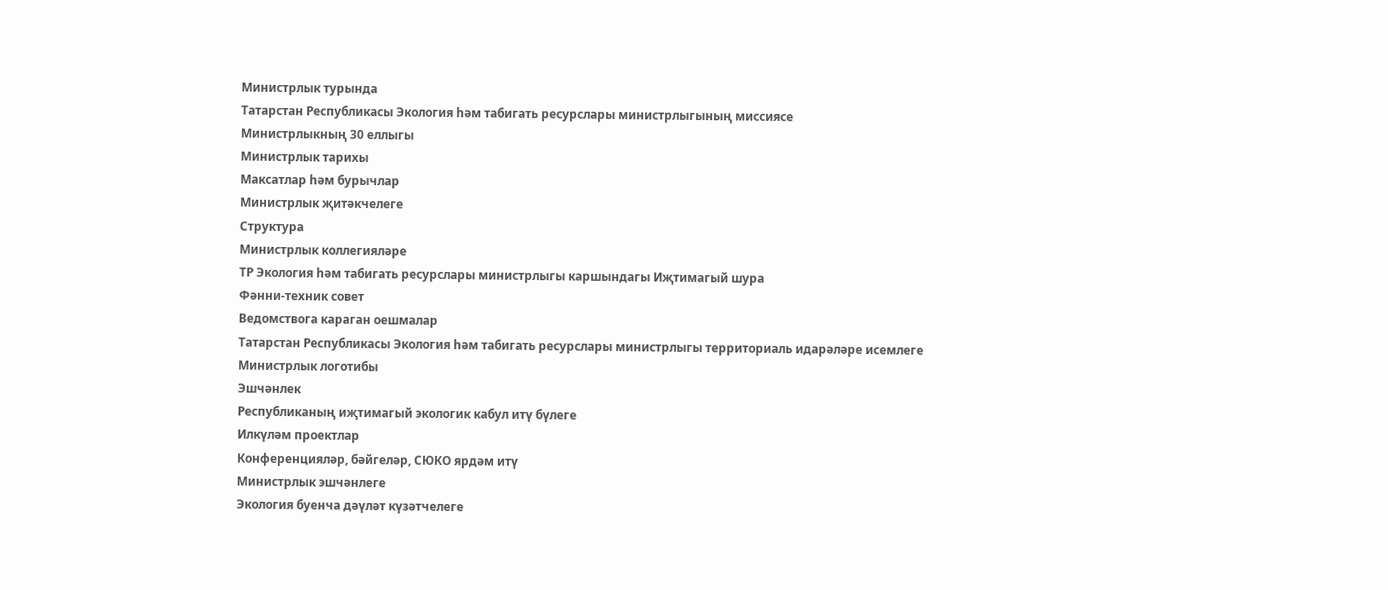Министрлык турында
Татарстан Республикасы Экология һәм табигать ресурслары министрлыгының миссиясе
Министрлыкның 30 еллыгы
Министрлык тарихы
Максатлар һәм бурычлар
Министрлык җитәкчелеге
Структура
Министрлык коллегияләре
ТР Экология һәм табигать ресурслары министрлыгы каршындагы Иҗтимагый шура
Фәнни-техник совет
Ведомствога караган оешмалар
Татарстан Республикасы Экология һәм табигать ресурслары министрлыгы территориаль идарәләре исемлеге
Министрлык логотибы
Эшчәнлек
Республиканың иҗтимагый экологик кабул итү бүлеге
Илкүләм проектлар
Конференцияләр, бәйгеләр, СЮКО ярдәм итү
Министрлык эшчәнлеге
Экология буенча дәүләт күзәтчелеге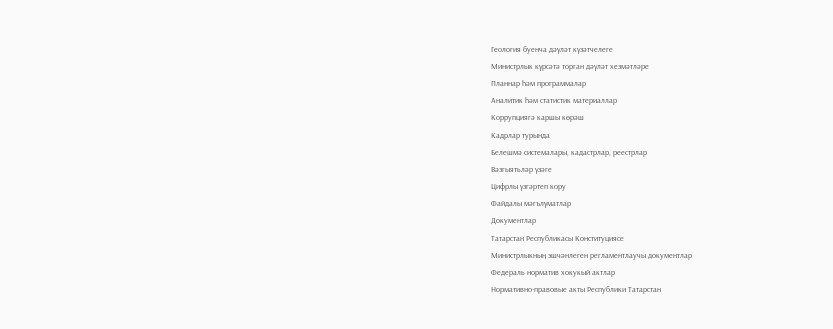Геология буенча дәүләт күзәтчелеге
Министрлык күрсәтә торган дәүләт хезмәтләре
Планнар һәм программалар
Аналитик һәм статистик материаллар
Коррупциягә каршы көрәш
Кадрлар турында
Белешмә системалары, кадастрлар, реестрлар
Вәзгыятьләр үзәге
Цифрлы үзгәртеп кору
Файдалы мәгълүматлар
Документлар
Татарстан Республикасы Конституциясе
Министрлыкның эшчәнлеген регламентлаучы документлар
Федераль норматив хокукый актлар
Нормативно-правовые акты Республики Татарстан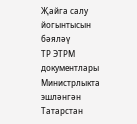Җайга салу йогынтысын бәяләү
ТР ЭТРМ документлары
Министрлыкта эшләнгән Татарстан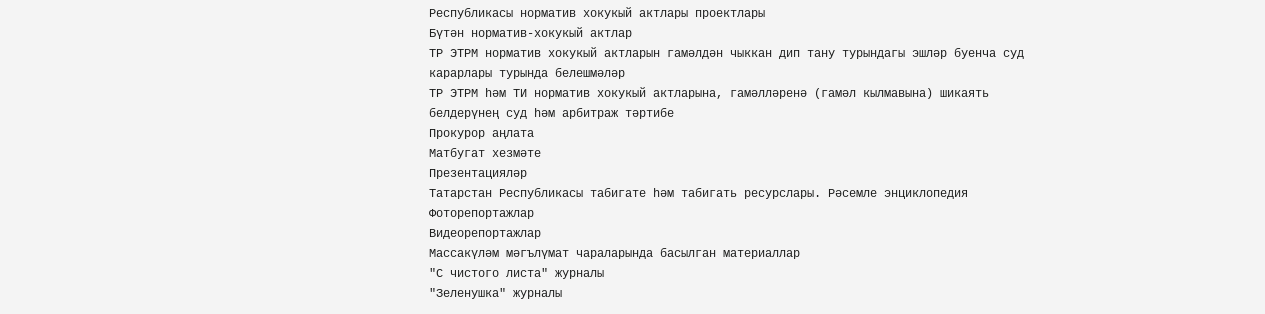Республикасы норматив хокукый актлары проектлары
Бүтән норматив-хокукый актлар
ТР ЭТРМ норматив хокукый актларын гамәлдән чыккан дип тану турындагы эшләр буенча суд карарлары турында белешмәләр
ТР ЭТРМ һәм ТИ норматив хокукый актларына, гамәлләренә (гамәл кылмавына) шикаять белдерүнең суд һәм арбитраж тәртибе
Прокурор аңлата
Матбугат хезмәте
Презентацияләр
Татарстан Республикасы табигате һәм табигать ресурслары. Рәсемле энциклопедия
Фоторепортажлар
Видеорепортажлар
Массакүләм мәгълүмат чараларында басылган материаллар
"С чистого листа" журналы
"Зеленушка" журналы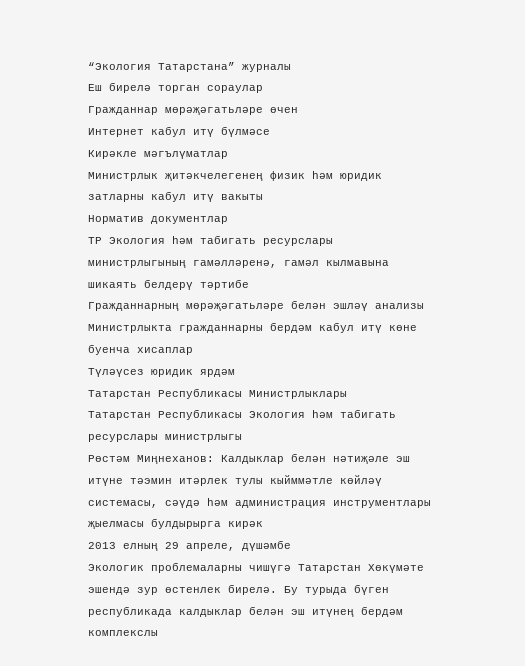“Экология Татарстана” журналы
Еш бирелә торган сораулар
Гражданнар мөрәҗәгатьләре өчен
Интернет кабул итү бүлмәсе
Кирәкле мәгълүматлар
Министрлык җитәкчелегенең физик һәм юридик затларны кабул итү вакыты
Норматив документлар
ТР Экология һәм табигать ресурслары министрлыгының гамәлләренә, гамәл кылмавына шикаять белдерү тәртибе
Гражданнарның мөрәҗәгатьләре белән эшләү анализы
Министрлыкта гражданнарны бердәм кабул итү көне буенча хисаплар
Түләүсез юридик ярдәм
Татарстан Республикасы Министрлыклары
Татарстан Республикасы Экология һәм табигать ресурслары министрлыгы
Рөстәм Миңнеханов: Калдыклар белән нәтиҗәле эш итүне тәэмин итәрлек тулы кыйммәтле көйләү системасы, сәүдә һәм администрация инструментлары җыелмасы булдырырга кирәк
2013 елның 29 апреле, дүшәмбе
Экологик проблемаларны чишүгә Татарстан Хөкүмәте эшендә зур өстенлек бирелә. Бу турыда бүген республикада калдыклар белән эш итүнең бердәм комплекслы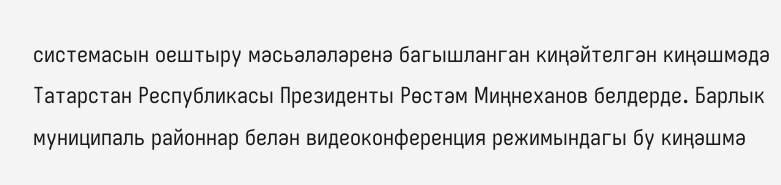системасын оештыру мәсьәләләренә багышланган киңәйтелгән киңәшмәдә Татарстан Республикасы Президенты Рөстәм Миңнеханов белдерде. Барлык муниципаль районнар белән видеоконференция режимындагы бу киңәшмә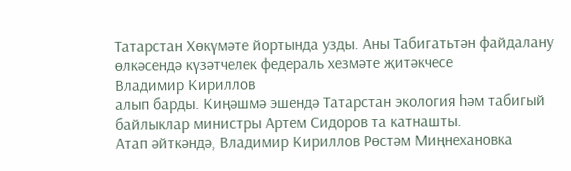Татарстан Хөкүмәте йортында узды. Аны Табигатьтән файдалану өлкәсендә күзәтчелек федераль хезмәте җитәкчесе
Владимир Кириллов
алып барды. Киңәшмә эшендә Татарстан экология һәм табигый байлыклар министры Артем Сидоров та катнашты.
Атап әйткәндә, Владимир Кириллов Рөстәм Миңнехановка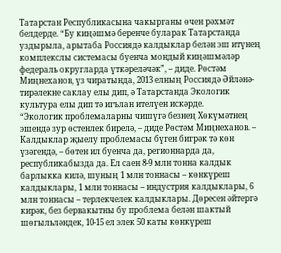Татарстан Республикасына чакырганы өчен рәхмәт белдерде. “Бу киңәшмә беренче буларак Татарстанда уздырыла, арытаба Россиядә калдыклар белән эш итүнең комплекслы системасы буенча мондый киңәшмәләр федераль округларда үткәреләчәк”, – диде. Рөстәм Миңнеханов, үз чиратында, 2013 елның Россиядә Әйләнә-тирәлекне саклау елы дип, ә Татарстанда Экологик культура елы дип тә игълан ителүен искәрде.
“Экологик проблемаларны чишүгә безнең Хөкүмәтнең эшендә зур өстенлек бирелә, – диде Рөстәм Миңнеханов. – Калдыклар җыелу проблемасы бүген бигрәк тә көн үзәгендә, – бөтен ил буенча да, регионнарда да, республикабызда да. Ел саен 8-9 млн тонна калдык барлыкка килә, шуның 1 млн тоннасы – көнкүреш калдыклары, 1 млн тоннасы – индустрия калдыклары, 6 млн тоннасы – терлекчелек калдыклары. Дөресен әйтергә кирәк, без бервакытны бу проблема белән шактый шөгыльләндек, 10-15 ел элек 50 каты көнкүреш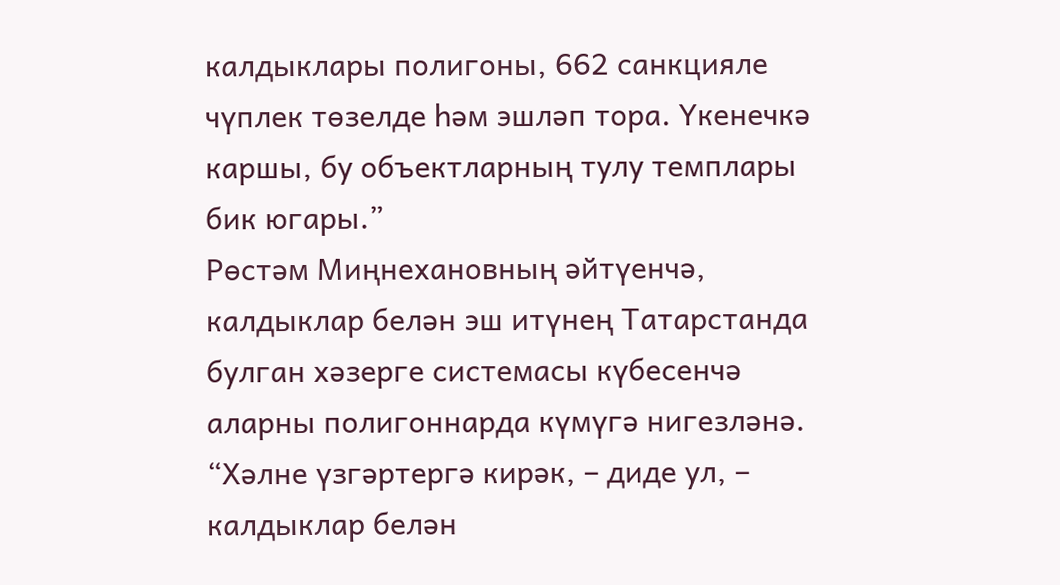калдыклары полигоны, 662 санкцияле чүплек төзелде һәм эшләп тора. Үкенечкә каршы, бу объектларның тулу темплары бик югары.”
Рөстәм Миңнехановның әйтүенчә, калдыклар белән эш итүнең Татарстанда булган хәзерге системасы күбесенчә аларны полигоннарда күмүгә нигезләнә. “Хәлне үзгәртергә кирәк, – диде ул, – калдыклар белән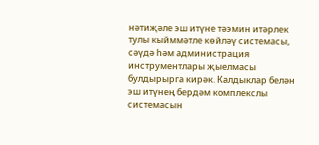нәтиҗәле эш итүне тәэмин итәрлек тулы кыйммәтле көйләү системасы, сәүдә һәм администрация инструментлары җыелмасы булдырырга кирәк. Калдыклар белән эш итүнең бердәм комплекслы системасын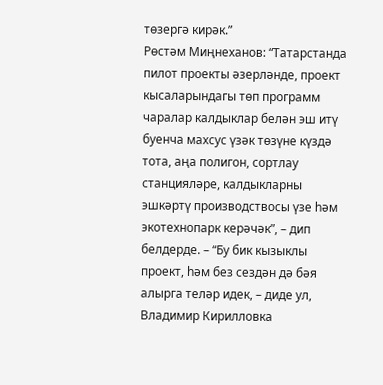төзергә кирәк.”
Рөстәм Миңнеханов: “Татарстанда пилот проекты әзерләнде, проект кысаларындагы төп программ чаралар калдыклар белән эш итү буенча махсус үзәк төзүне күздә тота, аңа полигон, сортлау станцияләре, калдыкларны эшкәртү производствосы үзе һәм экотехнопарк керәчәк”, – дип белдерде. – “Бу бик кызыклы проект, һәм без сездән дә бәя алырга теләр идек, – диде ул, Владимир Кирилловка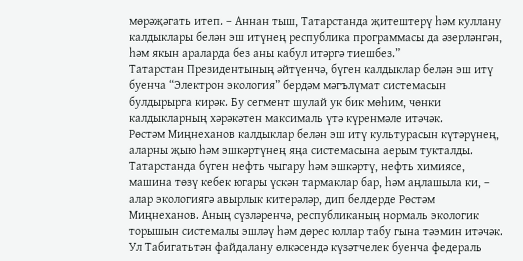мөрәҗәгать итеп. – Аннан тыш, Татарстанда җитештерү һәм куллану калдыклары белән эш итүнең республика программасы да әзерләнгән, һәм якын араларда без аны кабул итәргә тиешбез.”
Татарстан Президентының әйтүенчә, бүген калдыклар белән эш итү буенча “Электрон экология” бердәм мәгълүмат системасын булдырырга кирәк. Бу сегмент шулай ук бик мөһим, чөнки калдыкларның хәрәкәтен максималь үтә күренмәле итәчәк.
Рөстәм Миңнеханов калдыклар белән эш итү культурасын күтәрүнең, аларны җыю һәм эшкәртүнең яңа системасына аерым тукталды.
Татарстанда бүген нефть чыгару һәм эшкәртү, нефть химиясе, машина төзү кебек югары үскән тармаклар бар, һәм аңлашыла ки, – алар экологиягә авырлык китерәләр, дип белдерде Рөстәм Миңнеханов. Аның сүзләренчә, республиканың нормаль экологик торышын системалы эшләү һәм дөрес юллар табу гына тәэмин итәчәк. Ул Табигатьтән файдалану өлкәсендә күзәтчелек буенча федераль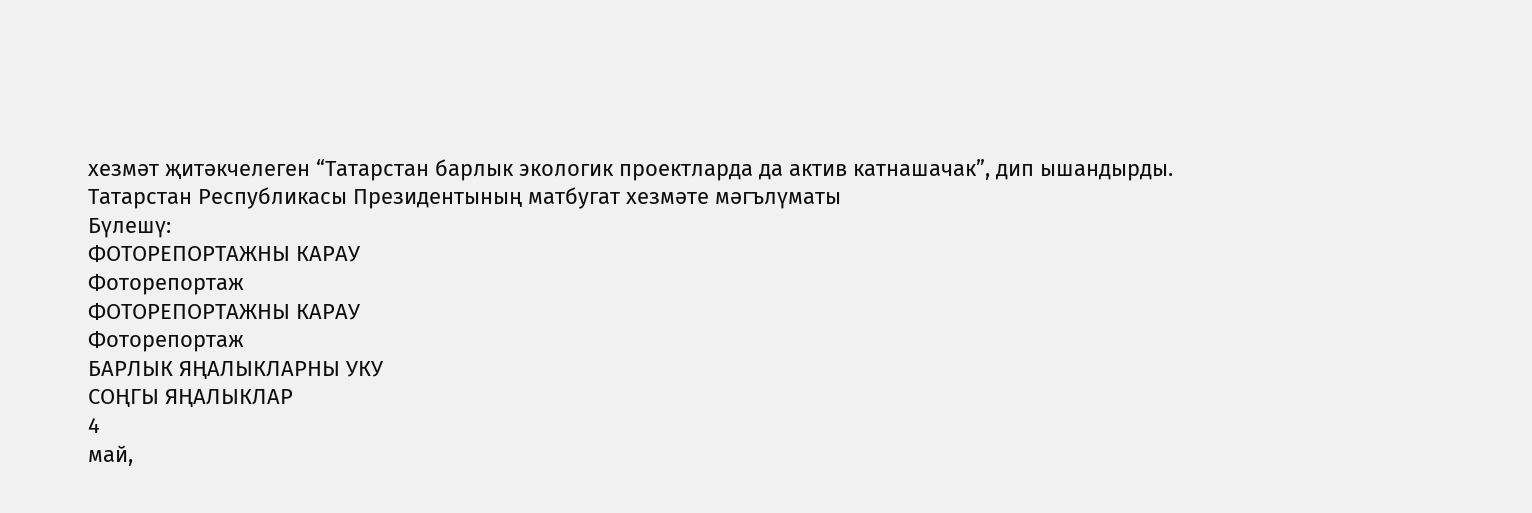хезмәт җитәкчелеген “Татарстан барлык экологик проектларда да актив катнашачак”, дип ышандырды.
Татарстан Республикасы Президентының матбугат хезмәте мәгълүматы
Бүлешү:
ФОТОРЕПОРТАЖНЫ КАРАУ
Фоторепортаж
ФОТОРЕПОРТАЖНЫ КАРАУ
Фоторепортаж
БАРЛЫК ЯҢАЛЫКЛАРНЫ УКУ
СОҢГЫ ЯҢАЛЫКЛАР
4
май,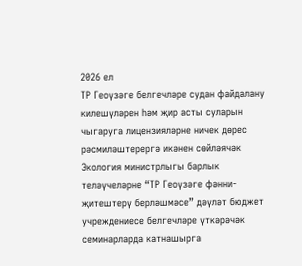2026 ел
ТР Геоүзәге белгечләре судан файдалану килешүләрен һәм җир асты суларын чыгаруга лицензияләрне ничек дөрес рәсмиләштерергә икәнен сөйләячәк
Экология министрлыгы барлык теләүчеләрне “ТР Геоүзәге фәнни-җитештерү берләшмәсе” дәүләт бюджет учреждениесе белгечләре үткәрәчәк семинарларда катнашырга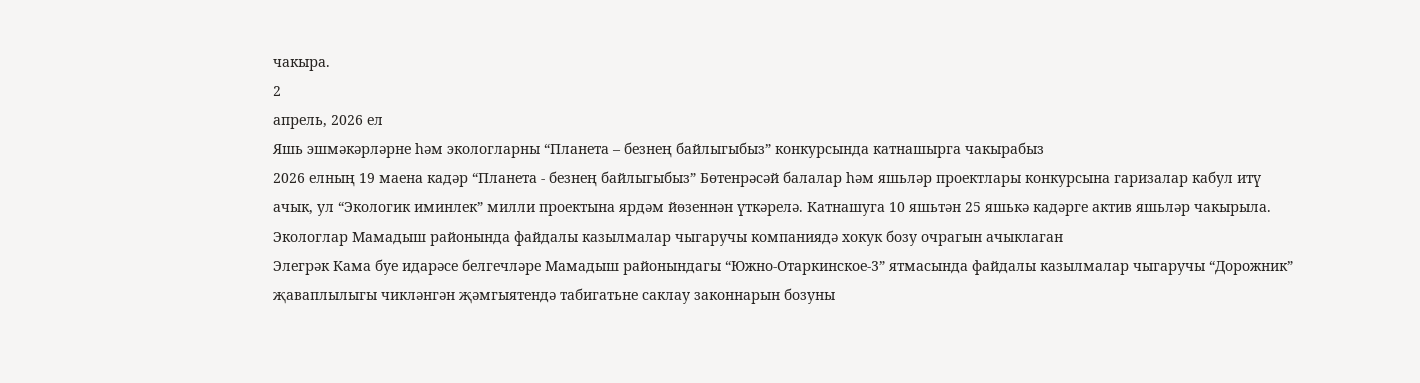чакыра.
2
апрель, 2026 ел
Яшь эшмәкәрләрне һәм экологларны “Планета – безнең байлыгыбыз” конкурсында катнашырга чакырабыз
2026 елның 19 маена кадәр “Планета - безнең байлыгыбыз” Бөтенрәсәй балалар һәм яшьләр проектлары конкурсына гаризалар кабул итү ачык, ул “Экологик иминлек” милли проектына ярдәм йөзеннән үткәрелә. Катнашуга 10 яшьтән 25 яшькә кадәрге актив яшьләр чакырыла.
Экологлар Мамадыш районында файдалы казылмалар чыгаручы компаниядә хокук бозу очрагын ачыклаган
Элегрәк Кама буе идарәсе белгечләре Мамадыш районындагы “Южно-Отаркинское-3” ятмасында файдалы казылмалар чыгаручы “Дорожник” җаваплылыгы чикләнгән җәмгыятендә табигатьне саклау законнарын бозуны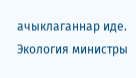ачыклаганнар иде.
Экология министры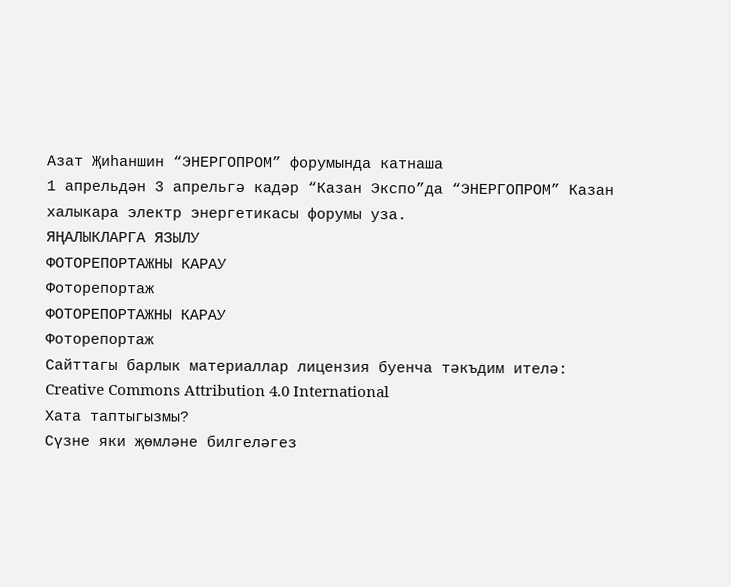Азат Җиһаншин “ЭНЕРГОПРОМ” форумында катнаша
1 апрельдән 3 апрельгә кадәр “Казан Экспо”да “ЭНЕРГОПРОМ” Казан халыкара электр энергетикасы форумы уза.
ЯҢАЛЫКЛАРГА ЯЗЫЛУ
ФОТОРЕПОРТАЖНЫ КАРАУ
Фоторепортаж
ФОТОРЕПОРТАЖНЫ КАРАУ
Фоторепортаж
Сайттагы барлык материаллар лицензия буенча тәкъдим ителә:
Creative Commons Attribution 4.0 International
Хата таптыгызмы?
Сүзне яки җөмләне билгеләгез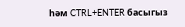һәм CTRL+ENTER басыгыз